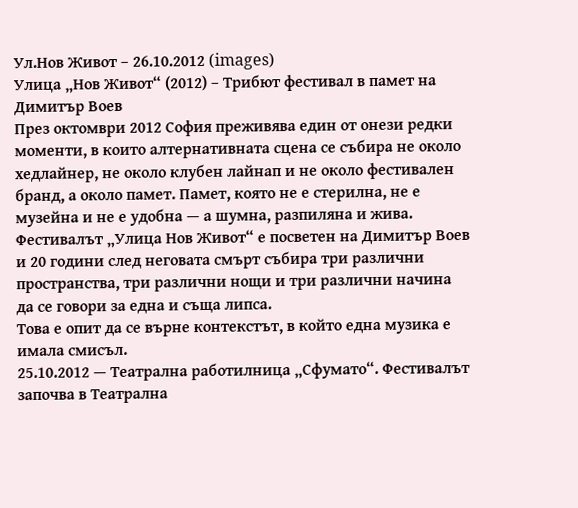Ул.Нов Живот – 26.10.2012 (images)
Улица „Нов Живот“ (2012) – Трибют фестивал в памет на Димитър Воев
През октомври 2012 София преживява един от онези редки моменти, в които алтернативната сцена се събира не около хедлайнер, не около клубен лайнап и не около фестивален бранд, а около памет. Памет, която не е стерилна, не е музейна и не е удобна — а шумна, разпиляна и жива.
Фестивалът „Улица Нов Живот“ е посветен на Димитър Воев и 20 години след неговата смърт събира три различни пространства, три различни нощи и три различни начина да се говори за една и съща липса.
Това е опит да се върне контекстът, в който една музика е имала смисъл.
25.10.2012 — Театрална работилница „Сфумато“. Фестивалът започва в Театрална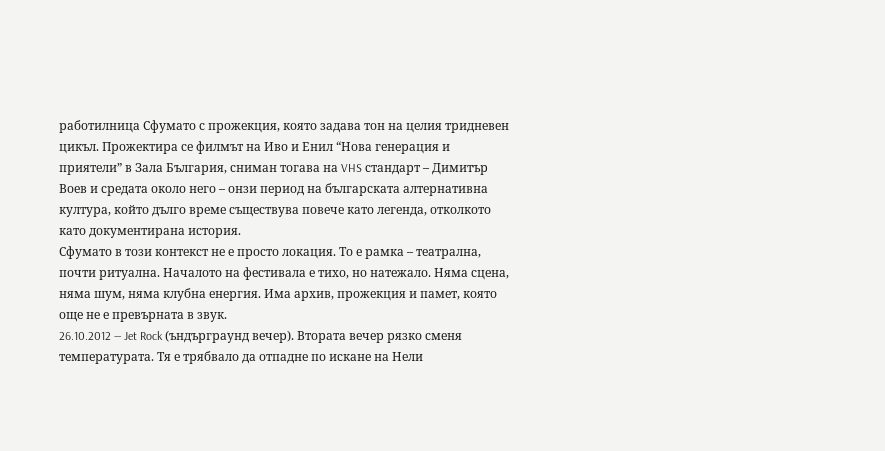работилница Сфумато с прожекция, която задава тон на целия тридневен цикъл. Прожектира се филмът на Иво и Енил “Нова генерация и приятели” в Зала България, сниман тогава на VHS стандарт – Димитър Воев и средата около него – онзи период на българската алтернативна култура, който дълго време съществува повече като легенда, отколкото като документирана история.
Сфумато в този контекст не е просто локация. То е рамка – театрална, почти ритуална. Началото на фестивала е тихо, но натежало. Няма сцена, няма шум, няма клубна енергия. Има архив, прожекция и памет, която още не е превърната в звук.
26.10.2012 — Jet Rock (ъндърграунд вечер). Втората вечер рязко сменя температурата. Тя е трябвало да отпадне по искане на Нели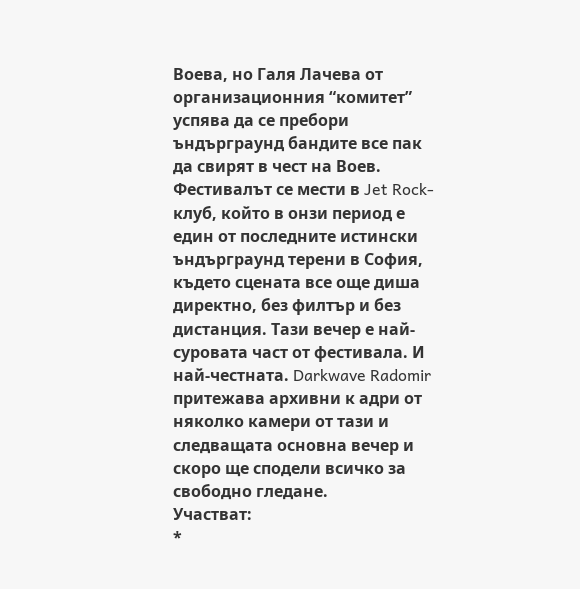Воева, но Галя Лачева от организационния “комитет” успява да се пребори ъндърграунд бандите все пак да свирят в чест на Воев.
Фестивалът се мести в Jet Rock- клуб, който в онзи период е един от последните истински ъндърграунд терени в София, където сцената все още диша директно, без филтър и без дистанция. Тази вечер е най-суровата част от фестивала. И най-честната. Darkwave Radomir притежава архивни к адри от няколко камери от тази и следващата основна вечер и скоро ще сподели всичко за свободно гледане.
Участват:
*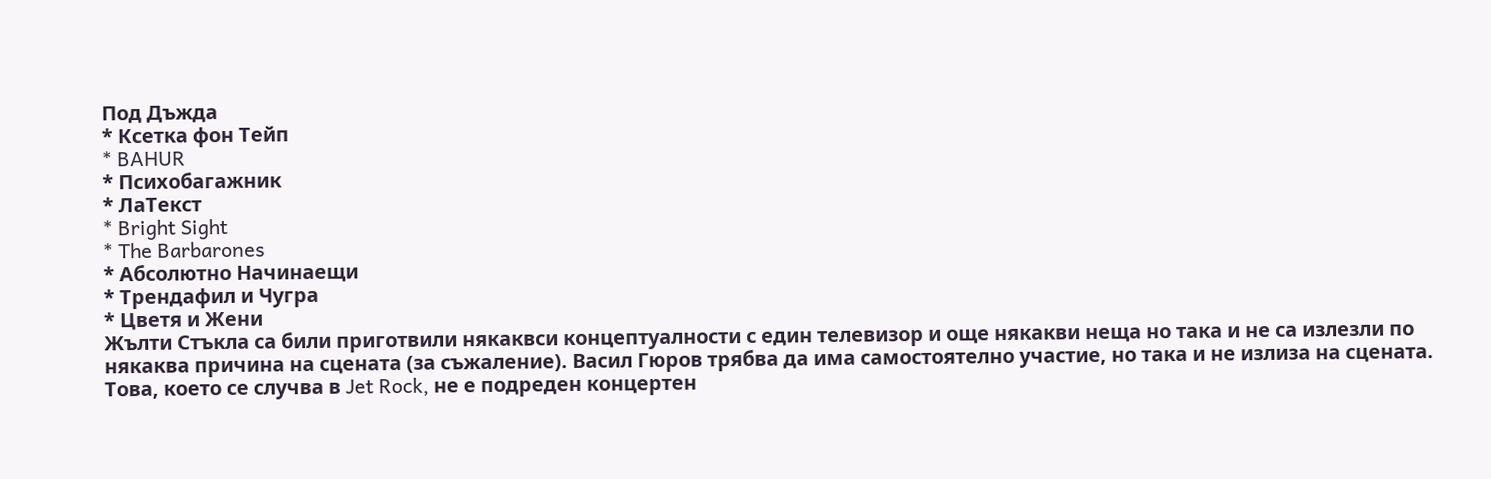Под Дъжда
* Ксетка фон Тейп
* BAHUR
* Психобагажник
* ЛаТекст
* Bright Sight
* The Barbarones
* Абсолютно Начинаещи
* Трендафил и Чугра
* Цветя и Жени
Жълти Стъкла са били приготвили някаквси концептуалности с един телевизор и още някакви неща но така и не са излезли по някаква причина на сцената (за съжаление). Васил Гюров трябва да има самостоятелно участие, но така и не излиза на сцената.
Това, което се случва в Jet Rock, не е подреден концертен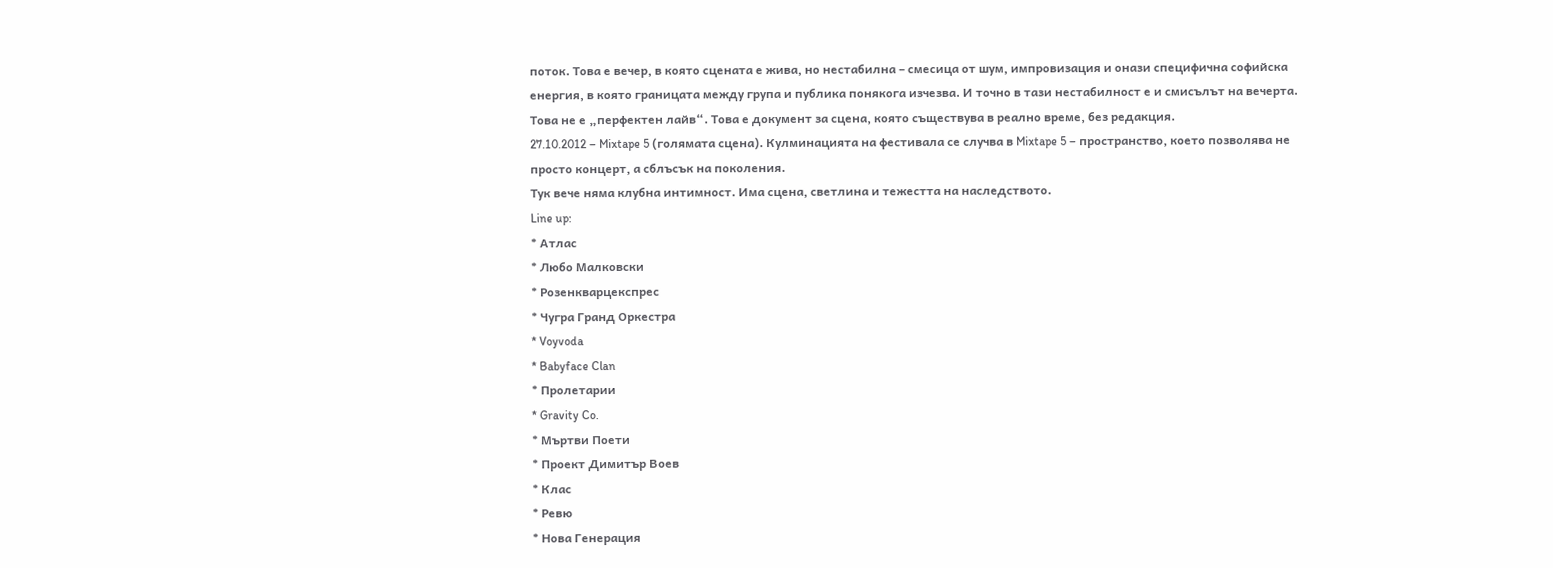поток. Това е вечер, в която сцената е жива, но нестабилна – смесица от шум, импровизация и онази специфична софийска енергия, в която границата между група и публика понякога изчезва. И точно в тази нестабилност е и смисълът на вечерта. Това не е „перфектен лайв“. Това е документ за сцена, която съществува в реално време, без редакция.
27.10.2012 – Mixtape 5 (голямата сцена). Кулминацията на фестивала се случва в Mixtape 5 – пространство, което позволява не просто концерт, а сблъсък на поколения.
Тук вече няма клубна интимност. Има сцена, светлина и тежестта на наследството.
Line up:
* Атлас
* Любо Малковски
* Розенкварцекспрес
* Чугра Гранд Оркестра
* Voyvoda
* Babyface Clan
* Пролетарии
* Gravity Co.
* Мъртви Поети
* Проект Димитър Воев
* Клас
* Ревю
* Нова Генерация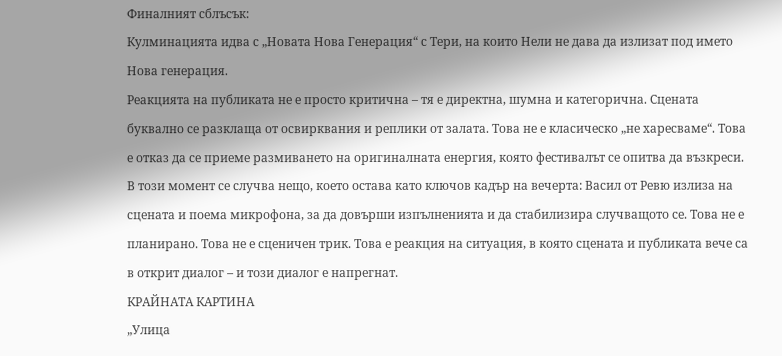Финалният сблъсък:
Кулминацията идва с „Новата Нова Генерация“ с Тери, на които Нели не дава да излизат под името Нова генерация.
Реакцията на публиката не е просто критична – тя е директна, шумна и категорична. Сцената буквално се разклаща от освирквания и реплики от залата. Това не е класическо „не харесваме“. Това е отказ да се приеме размиването на оригиналната енергия, която фестивалът се опитва да възкреси.
В този момент се случва нещо, което остава като ключов кадър на вечерта: Васил от Ревю излиза на сцената и поема микрофона, за да довърши изпълненията и да стабилизира случващото се. Това не е планирано. Това не е сценичен трик. Това е реакция на ситуация, в която сцената и публиката вече са в открит диалог – и този диалог е напрегнат.
КРАЙНАТА КАРТИНА
„Улица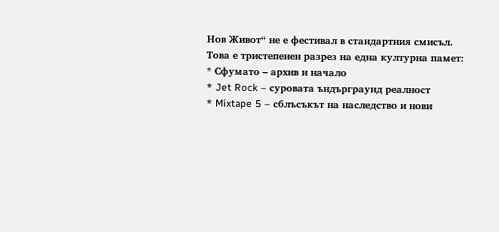Нов Живот“ не е фестивал в стандартния смисъл.
Това е тристепенен разрез на една културна памет:
* Сфумато – архив и начало
* Jet Rock – суровата ъндърграунд реалност
* Mixtape 5 – сблъсъкът на наследство и нови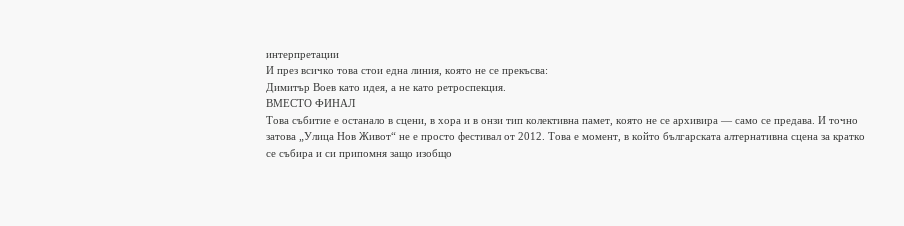интерпретации
И през всичко това стои една линия, която не се прекъсва:
Димитър Воев като идея, а не като ретроспекция.
ВМЕСТО ФИНАЛ
Това събитие е останало в сцени, в хора и в онзи тип колективна памет, която не се архивира — само се предава. И точно затова „Улица Нов Живот“ не е просто фестивал от 2012. Това е момент, в който българската алтернативна сцена за кратко се събира и си припомня защо изобщо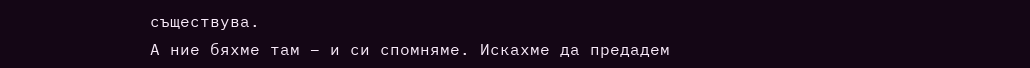съществува.
А ние бяхме там – и си спомняме. Искахме да предадем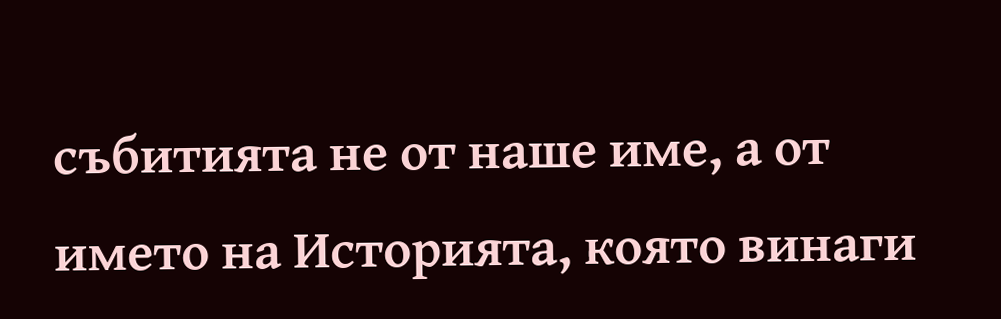събитията не от наше име, а от името на Историята, която винаги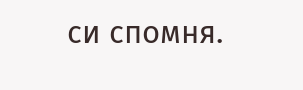си спомня.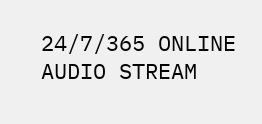24/7/365 ONLINE AUDIO STREAM